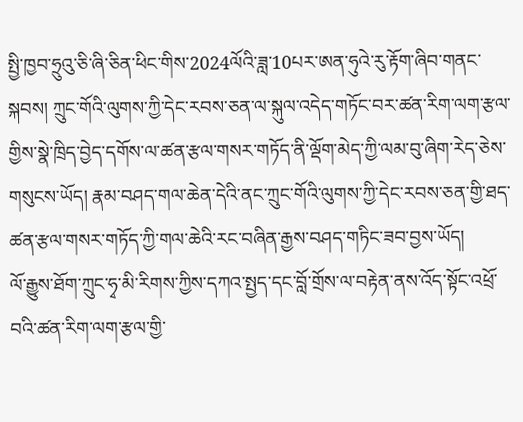སྤྱི་ཁྱབ་ཧྲུའུ་ཅི་ཞི་ཅིན་ཕིང་གིས་2024ལོའི་ཟླ་10པར་ཨན་ཧུའེ་རུ་རྟོག་ཞིབ་གནང་སྐབས། ཀྲུང་གོའི་ལུགས་ཀྱི་དེང་རབས་ཅན་ལ་སྐུལ་འདེད་གཏོང་བར་ཚན་རིག་ལག་རྩལ་གྱིས་སྣེ་ཁྲིད་བྱེད་དགོས་ལ་ཚན་རྩལ་གསར་གཏོད་ནི་ལྡོག་མེད་ཀྱི་ལམ་བུ་ཞིག་རེད་ཅེས་གསུངས་ཡོད། རྣམ་བཤད་གལ་ཆེན་དེའི་ནང་ཀྲུང་གོའི་ལུགས་ཀྱི་དེང་རབས་ཅན་གྱི་ཐད་ཚན་རྩལ་གསར་གཏོད་ཀྱི་གལ་ཆེའི་རང་བཞིན་རྒྱས་བཤད་གཏིང་ཟབ་བྱས་ཡོད།
ལོ་རྒྱུས་ཐོག་ཀྲུང་ཧྭ་མི་རིགས་ཀྱིས་དཀའ་སྤྱད་དང་བློ་གྲོས་ལ་བརྟེན་ནས་འོད་སྟོང་འཕྲོ་བའི་ཚན་རིག་ལག་རྩལ་གྱི་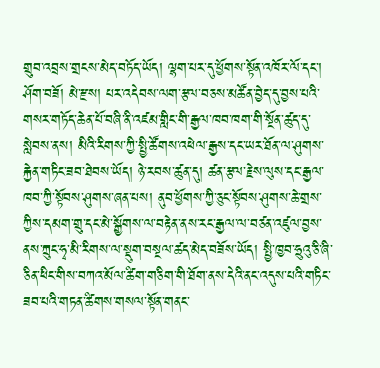གྲུབ་འབྲས་གྲངས་མེད་བཏོད་ཡོད། ལྷག་པར་དུ་ཕྱོགས་སྟོན་འཁོར་ལོ་དང་། ཤོག་བཟོ། མེ་རྫས། པར་འདེབས་ལག་རྩལ་བཅས་མཚོན་བྱེད་དུ་བྱས་པའི་གསར་གཏོད་ཆེན་པོ་བཞི་ནི་འཛམ་གླིང་གི་རྒྱལ་ཁབ་ཁག་གི་སྔོན་ཚུད་དུ་སླེབས་ནས། མིའི་རིགས་ཀྱི་སྤྱི་ཚོགས་འཕེལ་རྒྱས་དང་ཡར་ཐོན་ལ་ཤུགས་རྐྱེན་གཏིང་ཟབ་ཐེབས་ཡོད། ཉེ་རབས་ཚུན་དུ། ཚན་རྩལ་རྗེས་ལུས་དང་རྒྱལ་ཁབ་ཀྱི་སྟོབས་ཤུགས་ཞན་པས། ནུབ་ཕྱོགས་ཀྱི་ཅུང་སྟོབས་ཤུགས་ཆེ་གྲས་ཀྱིས་དམག་གྲུ་དང་མེ་སྒྱོགས་ལ་བརྟེན་ནས་རང་རྒྱལ་ལ་བཙན་འཛུལ་བྱས་ནས་ཀྲུང་ཧྭ་མི་རིགས་ལ་སྡུག་བསྔལ་ཚད་མེད་བཟོས་ཡོད། སྤྱི་ཁྱབ་ཧྲུའུ་ཅི་ཞི་ཅིན་ཕིང་གིས་བཀའ་མོལ་ཚིག་གཅིག་གི་ཐོག་ནས་དེའི་ནང་འདུས་པའི་གཏིང་ཟབ་པའི་གཏན་ཚིགས་གསལ་སྟོན་གནང་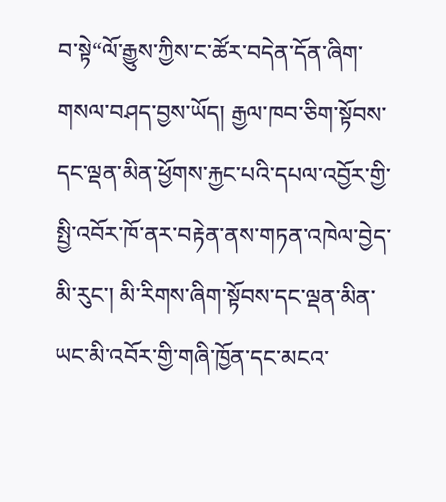བ་སྟེ“ལོ་རྒྱུས་ཀྱིས་ང་ཚོར་བདེན་དོན་ཞིག་གསལ་བཤད་བྱས་ཡོད། རྒྱལ་ཁབ་ཅིག་སྟོབས་དང་ལྡན་མིན་ཕྱོགས་རྐྱང་པའི་དཔལ་འབྱོར་གྱི་སྤྱི་འབོར་ཁོ་ནར་བརྟེན་ནས་གཏན་འཁེལ་བྱེད་མི་རུང་། མི་རིགས་ཞིག་སྟོབས་དང་ལྡན་མིན་ཡང་མི་འབོར་གྱི་གཞི་ཁྱོན་དང་མངའ་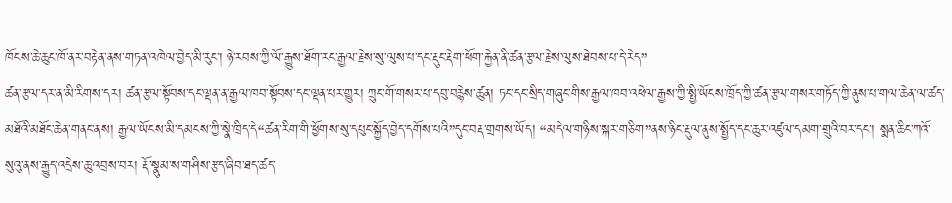ཁོངས་ཆེ་ཆུང་ཁོ་ནར་བརྟེན་ནས་གཏན་འཁེལ་བྱེད་མི་རུང་། ཉེ་རབས་ཀྱི་ལོ་རྒྱུས་ཐོག་རང་རྒྱལ་རྗེས་སུ་ལུས་པ་དང་རྡུང་རྡེག་ཕོག་རྐྱེན་ནི་ཚན་རྩལ་རྗེས་ལུས་ཐེབས་པ་དེ་རེད”
ཚན་རྩལ་དར་ན་མི་རིགས་དར། ཚན་རྩལ་སྟོབས་དང་ལྡན་ན་རྒྱལ་ཁབ་སྟོབས་དང་ལྡན་པར་གྱུར། ཀྲུང་གོ་གསར་པ་དབུ་བརྙེས་ཚུན། ཏང་དང་སྲིད་གཞུང་གིས་རྒྱལ་ཁབ་འཕེལ་རྒྱས་ཀྱི་སྤྱི་ཡོངས་ཁྲོད་ཀྱི་ཚན་རྩལ་གསར་གཏོད་ཀྱི་ནུས་པ་གལ་ཆེན་ལ་ཚད་མཐོའི་མཐོང་ཆེན་གནང་ནས། རྒྱལ་ཡོངས་མི་དམངས་ཀྱི་སྣེ་ཁྲིད་དེ“ཚན་རིག་གི་ཕྱོགས་སུ་དཔུང་སྐྱོད་བྱེད་དགོས་པའི”དུང་བརྡ་གྲགས་ཡོད། “མདེལ་གཉིས་སྐར་གཅིག”ནས་ཉིང་རྡུལ་ནུས་སྤྱོད་དང་ཆུར་འཛུལ་དམག་གྲུའི་བར་དང་། སྨན་ཆིང་ཀའོ་སུའུ་ནས་རྒྱུད་འདྲེས་ཆུ་འབྲས་བར། རྡོ་སྣུམ་ས་གཤིས་རྩད་ཞིབ་ཐད་ཚད་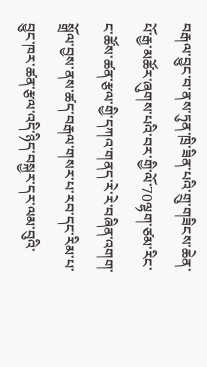བརྒལ་བྱུང་བ་ནས་ཏུན་ཁྲི་ཟིན་པའི་གྲུ་གཟིངས་ཆེན་པོ་རྒྱ་མཚོར་ཞུགས་པའི་བར་གྱི་ལོ་70ལྷག་ཙམ་རིང་ང་ཚོས་ཚན་རྩལ་གྱི་དཀའ་གནད་རེ་རེ་བཞིན་འགག་སྒྲོལ་བྱས་ནས་ཚད་བརྒལ་གསར་པ་རབ་དང་རིམ་པ་བྱུང་ཁར་ཚན་རྩལ་འདི་ཉིད་བསྐྱར་དར་ལམ་བུའི་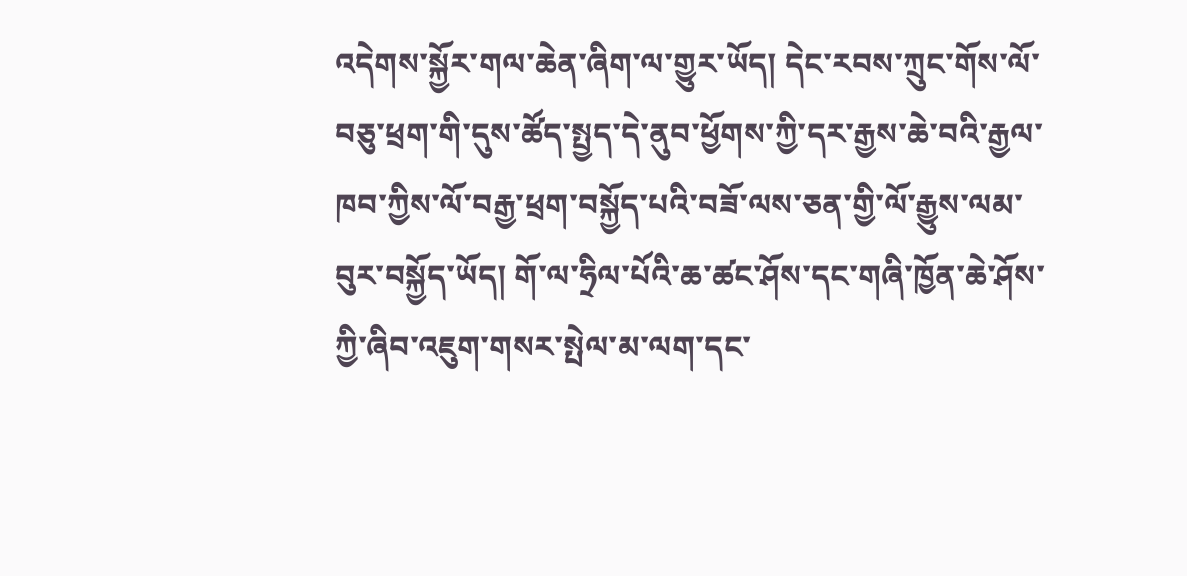འདེགས་སྐྱོར་གལ་ཆེན་ཞིག་ལ་གྱུར་ཡོད། དེང་རབས་ཀྲུང་གོས་ལོ་བཅུ་ཕྲག་གི་དུས་ཚོད་སྤྱད་དེ་ནུབ་ཕྱོགས་ཀྱི་དར་རྒྱས་ཆེ་བའི་རྒྱལ་ཁབ་ཀྱིས་ལོ་བརྒྱ་ཕྲག་བསྐྱོད་པའི་བཟོ་ལས་ཅན་གྱི་ལོ་རྒྱུས་ལམ་བུར་བསྐྱོད་ཡོད། གོ་ལ་ཧྲིལ་པོའི་ཆ་ཚང་ཤོས་དང་གཞི་ཁྱོན་ཆེ་ཤོས་ཀྱི་ཞིབ་འཇུག་གསར་སྤེལ་མ་ལག་དང་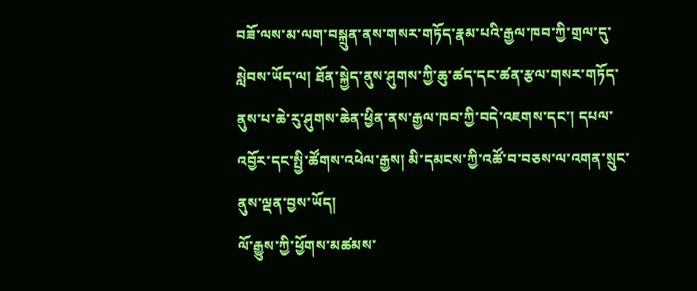བཟོ་ལས་མ་ལག་བསྐྲུན་ནས་གསར་གཏོད་རྣམ་པའི་རྒྱལ་ཁབ་ཀྱི་གྲལ་དུ་སླེབས་ཡོད་ལ། ཐོན་སྐྱེད་ནུས་ཤུགས་ཀྱི་ཆུ་ཚད་དང་ཚན་རྩལ་གསར་གཏོད་ནུས་པ་ཆེ་རུ་ཤུགས་ཆེན་ཕྱིན་ནས་རྒྱལ་ཁབ་ཀྱི་བདེ་འཇགས་དང་། དཔལ་འབྱོར་དང་སྤྱི་ཚོགས་འཕེལ་རྒྱས། མི་དམངས་ཀྱི་འཚོ་བ་བཅས་ལ་འགན་སྲུང་ནུས་ལྡན་བྱས་ཡོད།
ལོ་རྒྱུས་ཀྱི་ཕྱོགས་མཚམས་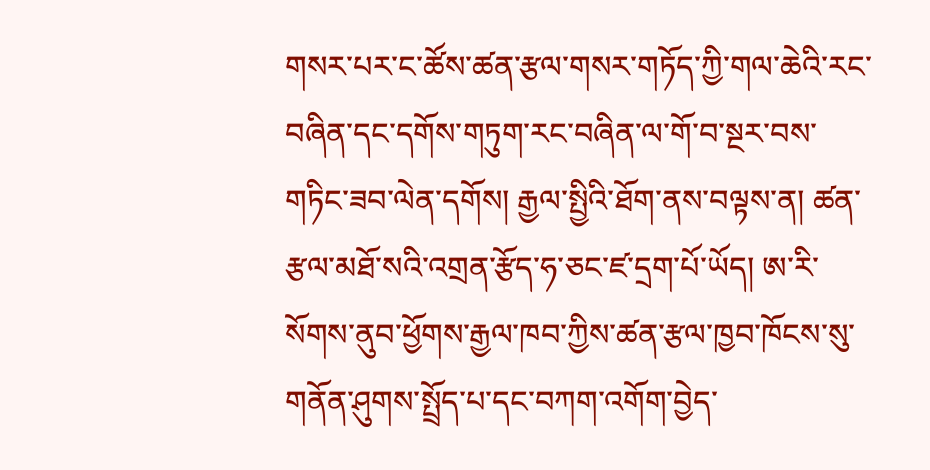གསར་པར་ང་ཚོས་ཚན་རྩལ་གསར་གཏོད་ཀྱི་གལ་ཆེའི་རང་བཞིན་དང་དགོས་གཏུག་རང་བཞིན་ལ་གོ་བ་སྔར་བས་གཏིང་ཟབ་ལེན་དགོས། རྒྱལ་སྤྱིའི་ཐོག་ནས་བལྟས་ན། ཚན་རྩལ་མཐོ་སའི་འགྲན་རྩོད་ཧ་ཅང་ཛ་དྲག་པོ་ཡོད། ཨ་རི་སོགས་ནུབ་ཕྱོགས་རྒྱལ་ཁབ་ཀྱིས་ཚན་རྩལ་ཁྱབ་ཁོངས་སུ་གནོན་ཤུགས་སྤྲོད་པ་དང་བཀག་འགོག་བྱེད་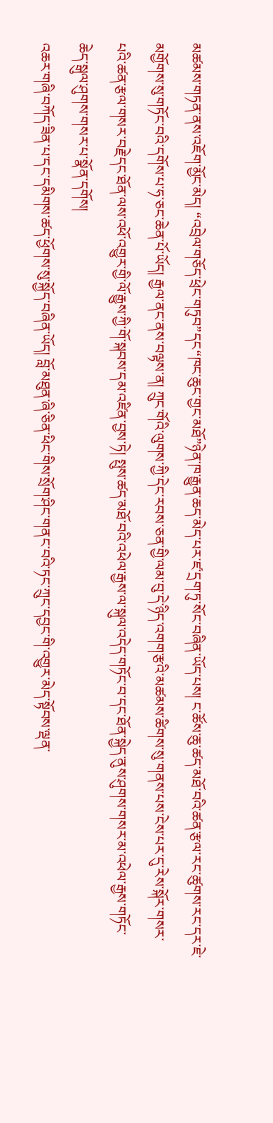མཚམས་གཏན་ནས་འཇོག་མྱོང་མེད། “འབྲེལ་གཅོད་ཕྲེང་གཏུབ”དང“ཁང་ཆུང་གྱང་མཐོ”ཉེན་ཁ་རྒྱུན་ཆད་མེད་པར་ཛ་དྲག་ཏུ་སོང་བཞིན་ཡོད་པས། ང་ཚོས་ཆུ་ཚད་མཐོ་བའི་ཚན་རྩལ་རང་ཚུགས་རང་དར་ཇེ་མགྱོགས་སུ་གཏོང་བའི་དགོས་པ་ཧ་ཅང་ཆེན་པོ་ཡོད། རྒྱལ་ནང་ནས་བལྟས་ན། ཀྲུང་གོའི་ལུགས་ཀྱི་དེང་རབས་ཅན་གྱི་ལམ་བུ་དེ་ཉིད་འགག་རྩའི་མཚམས་ཚིགས་སུ་གནས་པས་ངེས་པར་དུ་རེས་སྐོར་གསར་པའི་ཚན་རྩལ་གསར་བརྗེ་དང་ཐོན་ལས་འཕོ་འགྱུར་གྱི་ལོ་རྒྱུས་ཀྱི་གོ་སྐབས་དམ་འཛིན་བྱས་ཏེ། སྤུས་ཚད་མཐོ་བའི་འཕེལ་རྒྱས་ལ་སྐུལ་འདེད་གཏོང་བ་དང་ཐོན་སྐྱེད་ནུས་ཤུགས་གསར་མ་འཕེལ་རྒྱས་གཏོང་ཆེད་སྒུལ་ཤུགས་གསར་པ་སྣོན་དགོས།
འཆར་གཞི་བཀོད་ཟིན་པ་དང་དམིགས་ཚད་ཕྱོགས་སུ་སྐྱོད་བཞིན་ཡོད། བློ་མཐུན་ཞི་ཅིན་ཕིང་གིས་སྲོག་ཤིང་གནང་བའི་ཏང་ཀྲུང་དབྱང་གི་འགྱུར་མེད་སྟོབས་ལྡན་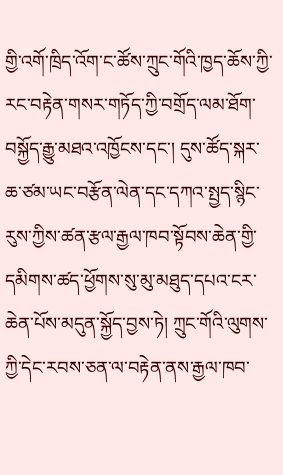གྱི་འགོ་ཁྲིད་འོག་ང་ཚོས་ཀྲུང་གོའི་ཁྱད་ཆོས་ཀྱི་རང་བརྟེན་གསར་གཏོད་ཀྱི་བགྲོད་ལམ་ཐོག་བསྐྱོད་རྒྱུ་མཐའ་འཁྱོངས་དང་། དུས་ཚོད་སྐར་ཆ་ཙམ་ཡང་བརྩོན་ལེན་དང་དཀའ་སྤྱད་སྙིང་རུས་ཀྱིས་ཚན་རྩལ་རྒྱལ་ཁབ་སྟོབས་ཆེན་གྱི་དམིགས་ཚད་ཕྱོགས་སུ་མུ་མཐུད་དཔའ་ངར་ཆེན་པོས་མདུན་སྐྱོད་བྱས་ཏེ། ཀྲུང་གོའི་ལུགས་ཀྱི་དེང་རབས་ཅན་ལ་བརྟེན་ནས་རྒྱལ་ཁབ་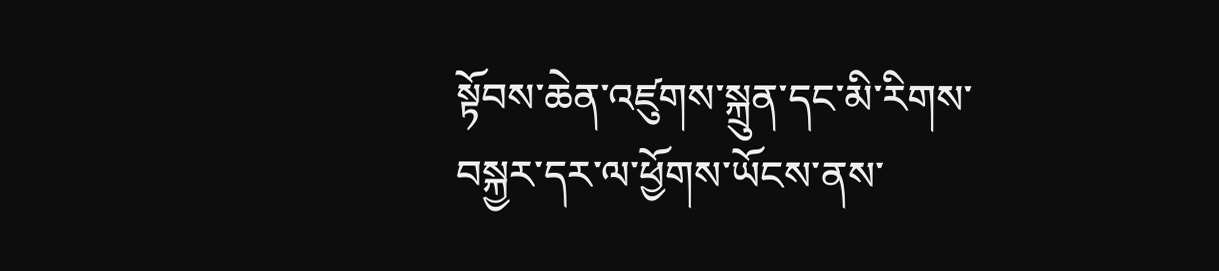སྟོབས་ཆེན་འཛུགས་སྐྲུན་དང་མི་རིགས་བསྐྱར་དར་ལ་ཕྱོགས་ཡོངས་ནས་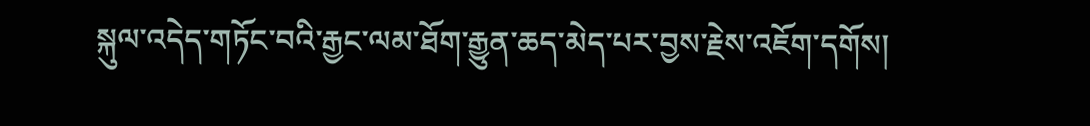སྐུལ་འདེད་གཏོང་བའི་རྒྱང་ལམ་ཐོག་རྒྱུན་ཆད་མེད་པར་བྱས་རྗེས་འཇོག་དགོས།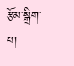རྩོམ་སྒྲིག་པ།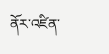ནོར་འཛིན་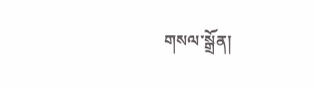གསལ་སྒྲོན།